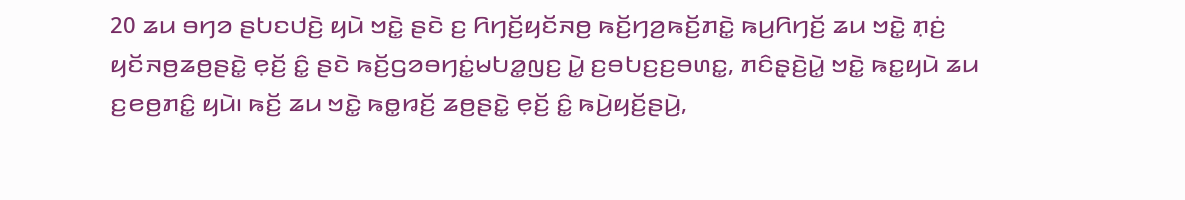20 ꤘꤣ ꤋꤚꤤ ꤔꤝꤢꤓꤢꤧ꤬ ꤟꤣꤧ ꤠꤢꤧ꤭ ꤔꤢꤧ ꤢ꤬ ꤖꤚꤢꤩ꤬ꤟꤢꤩꤏꤥ꤬ ꤒꤢꤩ꤬ꤚꤤ꤬ꤒꤢꤩ꤬ꤊꤢꤧ꤭ ꤒꤣ꤬ꤖꤚꤢꤩ꤬ ꤘꤣ ꤠꤢꤧ꤭ ꤊ꤫ꤢꤦ꤬ ꤟꤢꤩꤏꤥ꤬ꤘꤥ꤬ꤔꤢꤧ꤭ ꤕ꤫ꤢꤩ꤬ ꤢꤨ꤭ ꤔꤢꤧ ꤒꤢꤩ꤬ꤞꤤꤋꤚꤢꤦ꤭ꤗꤝꤤ꤭ꤜꤢ꤬ ꤣꤧ꤭ ꤢ꤬ꤋꤝꤢ꤬ꤢ꤬ꤋꤛꤢ꤭, ꤊꤢꤨꤔ꤫ꤢꤧ꤬ꤣꤧ꤭ ꤠꤢꤧ꤭ ꤒꤢ꤭ꤟꤣꤧ ꤘꤣ ꤢ꤬ꤕꤥ꤬ꤊꤢꤨ꤭ ꤟꤣꤧ꤯ ꤒꤢꤩ꤬ ꤘꤣ ꤠꤢꤧ꤭ ꤒꤥ꤭ꤙꤢꤩ꤬ ꤘꤥ꤬ꤔꤢꤧ꤭ ꤕ꤫ꤢꤩ꤬ ꤢꤨ꤭ ꤒꤣꤧ꤬ꤟꤢꤩ꤬ꤔꤣꤧ꤬,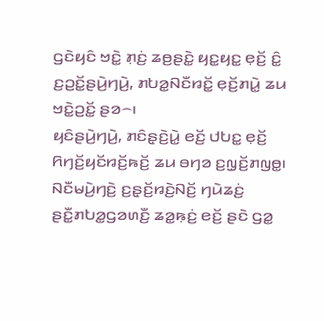ꤞꤢꤧꤟꤢꤨ ꤠꤢꤧ꤭ ꤊ꤫ꤢꤦ꤬ ꤘꤥ꤬ꤔꤢꤧ꤭ ꤟꤢ꤭ꤟꤢ꤭ ꤕ꤫ꤢꤩ꤬ ꤢꤨ꤭ ꤢ꤬ꤑꤢꤩ꤭ꤔꤣꤧ꤬ꤚꤣꤧ꤬, ꤊꤝꤤ꤭ꤡꤢꤪꤙꤢꤩ꤭ ꤕ꤫ꤢꤩ꤬ꤊꤣꤧ꤭ ꤘꤣ ꤠꤢꤧ꤭ꤑꤢꤩ꤭ ꤔꤤ꤮꤯
ꤟꤢꤨꤔꤣꤧ꤬ꤚꤣꤧ꤬, ꤊꤢꤨꤔ꤫ꤢꤧ꤬ꤣꤧ꤭ ꤕꤢꤩ꤬ ꤓꤝꤢ꤭ ꤕ꤫ꤢꤩ꤬ ꤖꤚꤢꤩ꤬ꤟꤢꤩꤙꤢꤩ꤬ꤒꤢꤩ꤬ ꤘꤣ ꤋꤚꤤ ꤢ꤬ꤜ꤫ꤢꤩ꤬ꤊꤜꤥ꤭꤯ ꤡꤢꤪꤗꤣꤧ꤬ꤚꤢꤧ꤬ ꤢ꤬ꤔ꤫ꤢꤩ꤬ꤙꤢꤧ꤬ꤡꤢꤩ꤬ ꤚꤣꤧꤘꤢꤦ꤬ ꤔꤢꤪ꤭ꤊꤝꤤ꤭ꤞꤤꤛꤢꤪ꤬ ꤘꤤ꤭ꤒ꤫ꤢꤦ꤬ ꤕꤢꤩ꤬ ꤔꤢꤧ ꤞꤤ꤭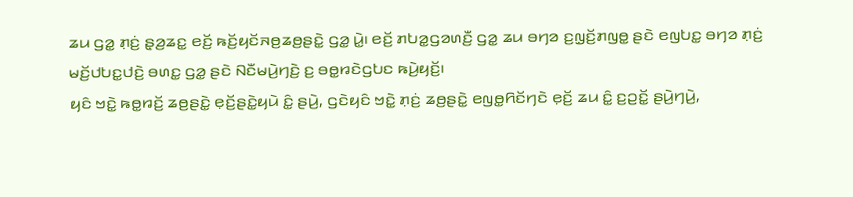ꤘꤣ ꤞꤤ꤭ ꤊ꤫ꤢꤦ꤬ ꤔ꤫ꤤ꤬ꤘꤢ꤭ ꤕꤢꤩ꤬ ꤒꤢꤩ꤬ꤟꤢꤩꤏꤥ꤬ꤘꤥ꤬ꤔꤢꤧ꤭ ꤞꤤ꤭ ꤣꤧ꤭꤯ ꤕꤢꤩ꤬ ꤊꤝꤤ꤭ꤞꤤꤛꤢꤪ꤬ ꤞꤤ꤭ ꤘꤣ ꤋꤚꤤ ꤢ꤬ꤜ꤫ꤢꤩ꤬ꤊꤜꤥ꤭ ꤔꤢꤧ ꤕꤜꤝꤢ꤭ ꤋꤚꤤ ꤊ꤫ꤢꤦ꤬ ꤗꤢꤩ꤬ꤓꤝꤢ꤭ꤓꤢꤧ꤬ ꤋꤛꤢ꤭ ꤞꤤ꤭ ꤔꤢꤧ ꤡꤢꤪꤗꤣꤧ꤬ꤚꤢꤧ꤬ ꤢ꤬ ꤋꤥ꤭ꤙꤢꤧꤞꤝꤢ ꤒꤣꤧ꤬ꤟꤢꤩ꤬꤯
ꤟꤢꤨ ꤠꤢꤧ꤭ ꤒꤥ꤭ꤙꤢꤩ꤬ ꤘꤥ꤬ꤔꤢꤧ꤭ ꤕ꤫ꤢꤩ꤬ꤔꤢꤧ꤭ꤟꤣꤧ ꤢꤨ꤭ ꤔꤣꤧ꤬, ꤞꤢꤧꤟꤢꤨ ꤠꤢꤧ꤭ ꤊ꤫ꤢꤦ꤬ ꤘꤥ꤬ꤔꤢꤧ꤭ ꤕꤜꤥ꤭ꤖꤢꤩꤚꤢꤧ ꤕ꤫ꤢꤩ꤬ ꤘꤣ ꤢꤨ꤭ ꤢ꤬ꤑꤢꤩ꤭ ꤔꤣꤧ꤬ꤚꤣꤧ꤬,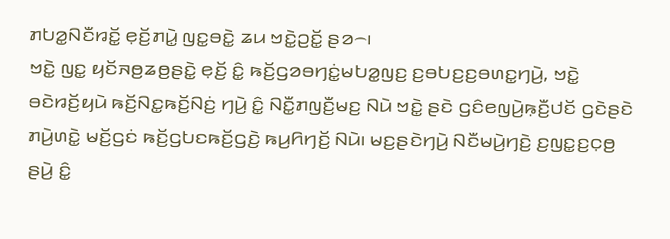ꤊꤝꤤ꤭ꤡꤢꤪꤙꤢꤩ꤭ ꤕ꤫ꤢꤩ꤬ꤊꤣꤧ꤭ ꤜꤢ꤭ꤋꤢꤧ꤭ ꤘꤣ ꤠꤢꤧ꤭ꤑꤢꤩ꤭ ꤔꤤ꤮꤯
ꤠꤢꤧ꤭ ꤜꤢ꤭ ꤟꤢꤩꤏꤥ꤬ꤘꤥ꤬ꤔꤢꤧ꤭ ꤕ꤫ꤢꤩ꤬ ꤢꤨ꤭ ꤒꤢꤩ꤬ꤞꤤꤋꤚꤢꤦ꤭ꤗꤝꤤ꤭ꤜꤢ꤬ ꤢ꤬ꤋꤝꤢ꤬ꤢ꤬ꤋꤛꤢ꤭ꤚꤣꤧ꤬, ꤠꤢꤧ꤭ ꤋꤢꤧꤙꤢꤩ꤬ꤟꤣꤧ ꤒꤢꤩ꤬ꤡꤢ꤭ꤒꤢꤩ꤬ꤡꤢꤦ꤬ ꤚꤣꤧ꤬ ꤢꤨ꤭ ꤡꤢꤪ꤭ꤊꤜꤢꤪ꤬ꤗꤢ꤬ ꤡꤣꤧ ꤠꤢꤧ꤭ ꤔꤢꤧ ꤞꤢꤨꤕꤜꤣꤧ꤬ꤒ꤫ꤢꤪ꤬ꤓꤢꤩ ꤞꤢꤧꤔꤢꤧ ꤊꤣꤧ꤬ꤛꤢꤧ꤭ ꤗꤢꤩ꤬ꤞꤢꤦ ꤒꤢꤩ꤬ꤞꤝꤢꤒꤢꤩ꤬ꤞꤢꤧ꤬ ꤒꤣ꤬ꤖꤚꤢꤩ꤬ ꤡꤣꤧ꤯ ꤗꤢ꤬ꤔꤢꤧꤚꤣꤧ꤬ ꤡꤢꤪꤗꤣꤧ꤬ꤚꤢꤧ꤬ ꤢ꤬ꤜꤢ꤭ꤢ꤬ꤍ꤫ꤥ꤬ ꤔꤣꤧ꤬ ꤢꤨ꤭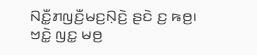ꤡꤢꤪ꤭ꤊꤜꤢꤪ꤬ꤗꤢ꤬ꤡ꤫ꤢꤧ꤬ ꤔꤢꤧ ꤢ꤬ ꤒꤥ꤬꤯
ꤠꤢꤧ꤭ ꤜꤢ꤭ ꤗꤥ꤬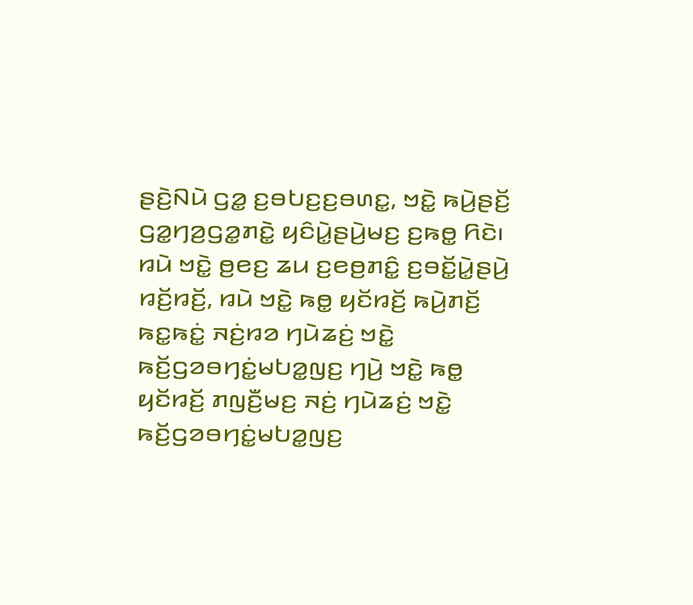ꤔꤢꤧ꤬ꤡꤣꤧ ꤞꤤ꤭ ꤢ꤬ꤋꤝꤢ꤬ꤢ꤬ꤋꤛꤢ꤭, ꤠꤢꤧ꤭ ꤒꤣꤧ꤬ꤔꤢꤩ꤬ ꤞꤤ꤭ꤚꤤ꤬ꤞꤤ꤭ꤊꤢꤧ꤭ ꤟꤢꤨꤣꤧ꤭ꤔꤣꤧ꤬ꤗꤢ꤬ ꤢ꤬ꤒꤥ꤭ ꤖꤢꤧ꤯ ꤙꤣꤧ ꤠꤢꤧ꤭ ꤥ꤬ꤕꤢ꤬ ꤘꤣ ꤢ꤬ꤕꤥ꤬ꤊꤢꤨ꤭ ꤢ꤬ꤋꤢꤩ꤭ꤣꤧ꤭ꤔꤣꤧ꤬ ꤙꤢꤩ꤬ꤙꤢꤩ꤬, ꤙꤣꤧ ꤠꤢꤧ꤭ ꤒꤥ꤭ ꤟꤢꤩꤙꤢꤩ꤬ ꤒꤣꤧ꤬ꤊꤢꤩ꤬ ꤒꤢ꤭ꤒꤢꤦ꤭ ꤏꤢꤦ꤬ꤙꤤ ꤚꤣꤧꤘꤢꤦ꤬ ꤠꤢꤧ꤭ ꤒꤢꤩ꤬ꤞꤤꤋꤚꤢꤦ꤭ꤗꤝꤤ꤭ꤜꤢ꤬ ꤚꤣꤧ꤬ ꤠꤢꤧ꤭ ꤒꤥ꤭ ꤟꤢꤩꤙꤢꤩ꤬ ꤊꤜꤢꤪ꤬ꤗꤢ꤬ ꤏꤢꤦ꤬ ꤚꤣꤧꤘꤢꤦ꤬ ꤠꤢꤧ꤭ ꤒꤢꤩ꤬ꤞꤤꤋꤚꤢꤦ꤭ꤗꤝꤤ꤭ꤜꤢ꤬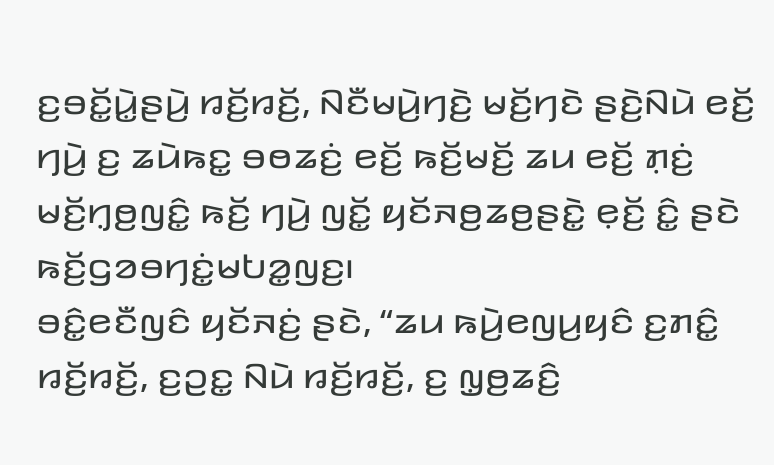ꤢ꤬ꤋꤢꤩ꤭ꤣꤧ꤭ꤔꤣꤧ꤬ ꤙꤢꤩ꤬ꤙꤢꤩ꤬, ꤡꤢꤪꤗꤣꤧ꤬ꤚꤢꤧ꤬ ꤗꤢꤩ꤬ꤚꤢꤧ ꤔꤢꤧ꤬ꤡꤣꤧ ꤕꤢꤩ꤬ ꤚꤣꤧ꤬ ꤢ꤬ ꤘꤣꤧꤒꤢ꤭ ꤋꤥꤘꤢꤦ꤬ ꤕꤢꤩ꤬ ꤒꤢꤩ꤬ꤗꤢꤩ꤬ ꤘꤣ ꤕꤢꤩ꤬ ꤊ꤫ꤢꤦ꤬ ꤗꤢꤩ꤬ꤚ꤫ꤥ꤬ꤜꤢꤨ꤭ ꤒꤢꤩ꤬ ꤚꤣꤧ꤬ ꤜꤢꤩ꤭ ꤟꤢꤩꤏꤥ꤬ꤘꤥ꤬ꤔꤢꤧ꤭ ꤕ꤫ꤢꤩ꤬ ꤢꤨ꤭ ꤔꤢꤧ ꤒꤢꤩ꤬ꤞꤤꤋꤚꤢꤦ꤭ꤗꤝꤤ꤭ꤜꤢ꤬꤯
ꤋꤢꤨ꤭ꤕꤢꤪꤜꤢꤨ ꤟꤢꤩꤏꤢꤦ꤬ ꤔꤢꤧ, “ꤘꤣ ꤒꤣꤧ꤬ꤕꤜꤣ꤬ꤟꤢꤨ ꤢ꤬ꤊꤢꤨ꤭ ꤙꤢꤩ꤬ꤙꤢꤩ꤬, ꤢ꤬ꤑꤢ꤭ ꤡꤣꤧ ꤙꤢꤩ꤬ꤙꤢꤩ꤬, ꤢ꤬ ꤜ꤫ꤥ꤬ꤘꤢꤨ꤬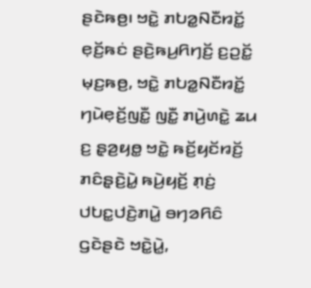ꤔꤢꤧꤒꤥ꤬꤯ ꤠꤢꤧ꤭ ꤊꤝꤤ꤭ꤡꤢꤪꤙꤢꤩ꤭ ꤕ꤫ꤢꤩ꤬ꤒꤢꤦ ꤔꤢꤧ꤬ꤒꤣ꤬ꤖꤚꤢꤩ꤬ ꤢ꤬ꤑꤢꤩ꤭ ꤗ꤫ꤢ꤬ꤒꤥ꤬, ꤠꤢꤧ꤭ ꤊꤝꤤ꤭ꤡꤢꤪꤙꤢꤩ꤭ ꤚꤣꤧꤕ꤫ꤢꤩ꤬ꤜꤢꤪ꤭ ꤜꤢꤪ꤭ ꤊꤣꤧ꤬ꤛꤢꤧ꤭ ꤘꤣ ꤢ꤬ ꤔ꤫ꤤ꤬ꤟꤥ꤭ ꤠꤢꤧ꤭ ꤒꤢꤩ꤬ꤟꤢꤩꤙꤢꤩ꤬ ꤊꤢꤨꤔ꤫ꤢꤧ꤬ꤣꤧ꤭ ꤒꤣꤧ꤬ꤟꤢꤩ꤬ ꤊ꤫ꤢꤦ꤬ ꤓꤝꤢ꤭ꤓꤢꤧ꤬ꤊꤣꤧ꤭ ꤋꤚꤤꤖꤢꤨ ꤞꤢꤧꤔꤢꤧ ꤠꤢꤧ꤭ꤣꤧ꤭,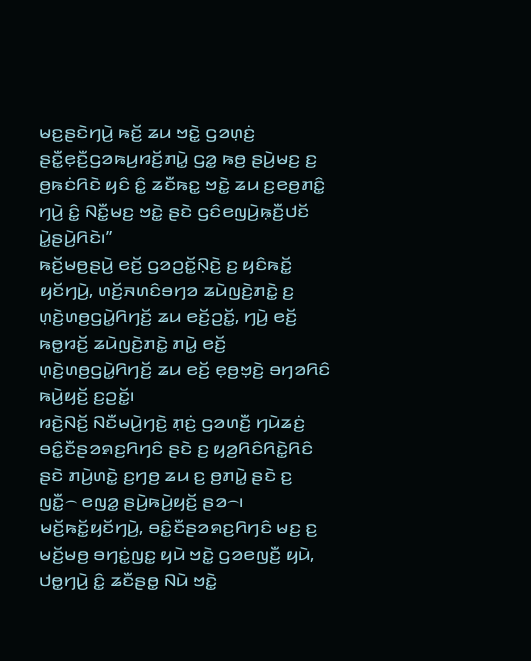ꤗꤢ꤬ꤔꤢꤧꤚꤣꤧ꤬ ꤒꤢꤩ꤬ ꤘꤣ ꤠꤢꤧ꤭ ꤞꤤꤛ꤫ꤢꤦ꤬ ꤔꤢꤪ꤭ꤕ꤫ꤢꤪ꤬ꤞꤤꤒꤣ꤬ꤙꤢꤩ꤬ꤊꤣꤧ꤭ ꤞꤤ꤭ ꤒꤥ꤬ ꤔꤣꤧ꤬ꤗꤢ꤬ ꤢ꤬ ꤥ꤬ꤒꤢꤦꤖꤢꤧ ꤟꤢꤨ ꤢꤨ꤭ ꤘꤢꤪꤒꤢ꤭ ꤠꤢꤧ꤭ ꤘꤣ ꤢ꤬ꤕꤥ꤬ꤊꤢꤨ꤭ ꤚꤣꤧ꤬ ꤢꤨ꤭ ꤡꤢꤪ꤭ꤗꤢ꤬ ꤠꤢꤧ꤭ ꤔꤢꤧ ꤞꤢꤨꤕꤜꤣꤧ꤬ꤒ꤫ꤢꤪ꤬ꤓꤢꤩ ꤣꤧ꤭ꤔꤣꤧ꤬ꤖꤢꤧ꤯”
ꤒꤢꤩ꤬ꤗꤥ꤬ꤔꤣꤧ꤬ ꤕꤢꤩ꤬ ꤞꤤꤑꤢꤩ꤭ꤡ꤫ꤢꤧ꤬ ꤢ꤬ ꤟꤢꤨꤒꤢꤩ꤭ ꤟꤢꤩꤚꤣꤧ꤬, ꤛꤢꤩ꤬ꤏꤛꤢꤨꤋꤚꤤ ꤘꤣꤧꤜꤢꤧ꤬ꤊꤢꤧ꤭ ꤢ꤬ ꤛ꤫ꤢꤧ꤬ꤛꤥ꤬ꤞꤣꤧ꤭ꤖꤚꤢꤩ꤬ ꤘꤣ ꤕꤢꤩ꤬ꤑꤢꤩ꤭, ꤚꤣꤧ꤬ ꤕꤢꤩ꤬ ꤒꤥ꤭ꤙꤢꤩ꤬ ꤘꤣꤧꤜꤢꤧ꤬ꤊꤢꤧ꤭ ꤊꤣꤧ꤭ ꤕꤢꤩ꤬ ꤛ꤫ꤢꤧ꤬ꤛꤥ꤬ꤞꤣꤧ꤭ꤖꤚꤢꤩ꤬ ꤘꤣ ꤕꤢꤩ꤬ ꤕ꤫ꤥ꤬ꤠ꤫ꤢꤧ꤬ ꤋꤚꤤꤖꤢꤨ ꤒꤣꤧ꤬ꤟꤢꤩ꤬ ꤢ꤬ꤑꤢꤩ꤭꤯
ꤙꤢꤧ꤬ꤡꤢꤩ꤬ ꤡꤢꤪꤗꤣꤧ꤬ꤚꤢꤧ꤬ ꤊ꤫ꤢꤦ꤬ ꤞꤤꤛꤢꤪ꤬ ꤚꤣꤧꤘꤢꤦ꤬ ꤋꤢꤨ꤭ꤢꤪꤔꤤꤎꤢ꤬ꤖꤚꤢꤨ ꤔꤢꤧ ꤢ꤬ ꤟꤤ꤬ꤖꤢꤨꤖꤢꤧ꤭ꤖꤢꤨ ꤔꤢꤧ ꤊꤣꤧ꤬ꤛꤢꤧ꤭ ꤢ꤬ꤚꤥ꤬ ꤘꤣ ꤢ꤬ ꤥ꤬ꤊꤣꤧ꤭ ꤔꤢꤧ ꤢ꤬ ꤜꤢꤪ꤭꤮ ꤕꤜꤤ꤭ ꤔꤣꤧ꤬ꤒꤣꤧ꤬ꤟꤢꤩ꤬ ꤔꤤ꤮꤯ ꤗꤢꤩ꤬ꤒꤢꤩ꤭ꤟꤢꤩꤚꤣꤧ꤬, ꤋꤢꤨ꤭ꤢꤪꤔꤤꤎꤢ꤬ꤖꤚꤢꤨ ꤗꤢ꤬ ꤢ꤬ ꤗꤢꤩ꤬ꤗꤥ꤬ ꤋꤚꤢꤦ꤭ꤜꤢ꤭ ꤟꤣꤧ ꤠꤢꤧ꤭ ꤞꤤꤕꤜꤢꤪ꤬ ꤟꤣꤧ, ꤓꤥ꤭ꤚꤣꤧ꤬ ꤢꤨ꤭ ꤘꤢꤪꤔꤥ꤭ ꤡꤣꤧ ꤠꤢꤧ꤭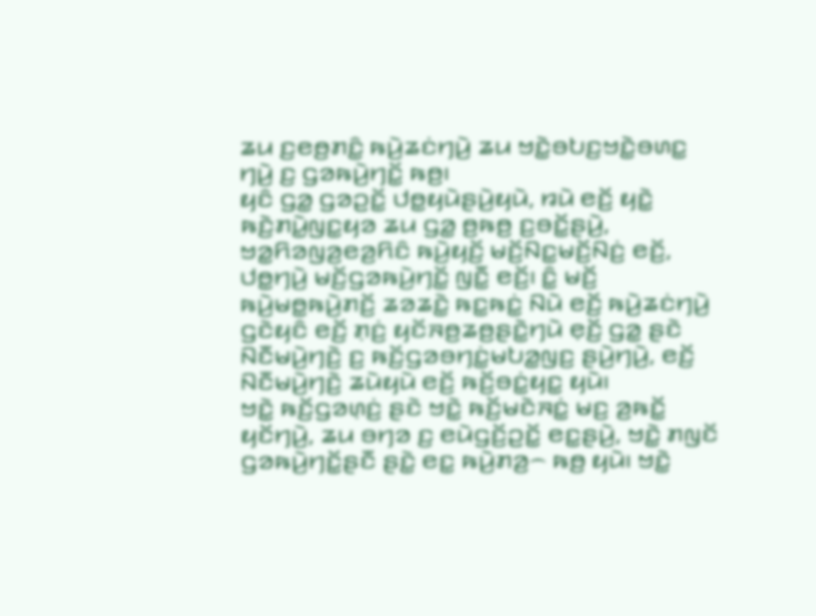ꤘꤣ ꤢ꤬ꤕꤥ꤬ꤊꤢꤨ꤭ ꤒꤣꤧ꤬ꤘꤢꤦꤚꤣꤧ꤬ ꤘꤣ ꤠꤢꤧ꤭ꤋꤝꤢ꤬ꤠꤢꤧ꤭ꤋꤛꤢ꤭ ꤚꤣꤧ꤬ ꤢ꤬ ꤞꤤꤒꤣꤧ꤬ꤚꤢꤩ꤭ ꤒꤥ꤬꤯
ꤟꤢꤨ ꤞꤤ꤭ ꤞꤤꤑꤢꤩ꤭ ꤓꤥ꤭ꤟꤣꤧꤔꤣꤧ꤬ꤟꤣꤧ, ꤙꤣꤧ ꤕꤢꤩ꤬ ꤟꤢꤧ꤭ ꤒꤢꤧ꤬ꤊꤣꤧ꤭ꤜꤢ꤭ꤟꤤ ꤘꤣ ꤞꤤ꤭ ꤥ꤬ꤒꤥ꤬ ꤢ꤬ꤋꤢꤩ꤭ꤔꤣꤧ꤬, ꤠꤤ꤭ꤖꤤꤜꤤ꤬ꤕꤤ꤬ꤖꤢꤨ ꤒꤣꤧ꤬ꤟꤢꤩ꤬ ꤗꤢꤩ꤬ꤡꤢ꤭ꤗꤢꤩ꤬ꤡꤢꤦ꤬ ꤕꤢꤩ꤬, ꤓꤥ꤭ꤚꤣꤧ꤬ ꤗꤢꤩ꤬ꤞꤤꤒꤣꤧ꤬ꤚꤢꤩ꤭ ꤜꤢꤪ꤭ ꤕꤢꤩ꤬꤯ ꤢꤨ꤭ ꤗꤢꤩ꤬ ꤒꤣꤧ꤬ꤗꤥ꤭ꤒꤣꤧ꤬ꤊꤢꤩ꤬ ꤘꤤꤘꤢꤧ꤭ ꤒꤢ꤭ꤒꤢꤦ꤭ ꤡꤣꤧ ꤕꤢꤩ꤬ ꤒꤣꤧ꤬ꤘꤢꤦꤚꤣꤧ꤬ ꤞꤢꤧꤟꤢꤨ ꤕꤢꤩ꤬ ꤊ꤫ꤢꤦ꤬ ꤟꤢꤩꤏꤥ꤬ꤘꤥ꤬ꤔꤢꤧ꤭ꤚꤣꤧ ꤕ꤫ꤢꤩ꤬ ꤞꤤ꤭ ꤔꤢꤧ ꤡꤢꤪꤗꤣꤧ꤬ꤚꤢꤧ꤬ ꤢ꤬ ꤒꤢꤩ꤬ꤞꤤꤋꤚꤢꤦ꤭ꤗꤝꤤ꤭ꤜꤢ꤬ ꤔꤣꤧ꤬ꤚꤣꤧ꤬, ꤕꤢꤩ꤬ ꤡꤢꤪꤗꤣꤧ꤬ꤚꤢꤧ꤬ ꤘꤣꤧꤟꤣꤧ ꤕꤢꤩ꤬ ꤒꤢꤩ꤬ꤋꤢꤦ꤭ꤟꤢ꤭ ꤟꤣꤧ꤯
ꤠꤢꤧ꤭ ꤒꤢꤩ꤬ꤞꤤꤛ꤫ꤢꤦ꤬ ꤔꤢꤧ ꤠꤢꤧ꤭ ꤒꤢꤩ꤬ꤗꤢꤧꤏꤢꤦ꤭ ꤗꤢ꤬ ꤤ꤬ꤒꤢꤩ꤭ ꤟꤢꤩꤚꤣꤧ꤬, ꤘꤣ ꤋꤚꤤ ꤢ꤬ ꤕꤣꤧꤞꤢꤩ꤬ꤑꤢꤩ꤭ ꤕꤢ꤭ꤔꤣꤧ꤬, ꤠꤢꤧ꤭ ꤊꤜꤢꤩ ꤞꤤꤒꤣꤧ꤬ꤚꤢꤩ꤭ꤔꤢꤪ ꤔꤢꤧ꤭ ꤕꤢ꤭ ꤒꤣꤧ꤬ꤊꤤ꤬꤮ ꤒꤥ꤬ ꤟꤣꤧ꤯ ꤠꤢꤧ꤭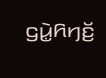ꤞꤣꤧ꤭ꤖꤚꤢꤩ꤬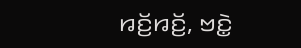ꤙꤢꤩ꤬ꤙꤢꤩ꤬, ꤠꤢꤧ꤭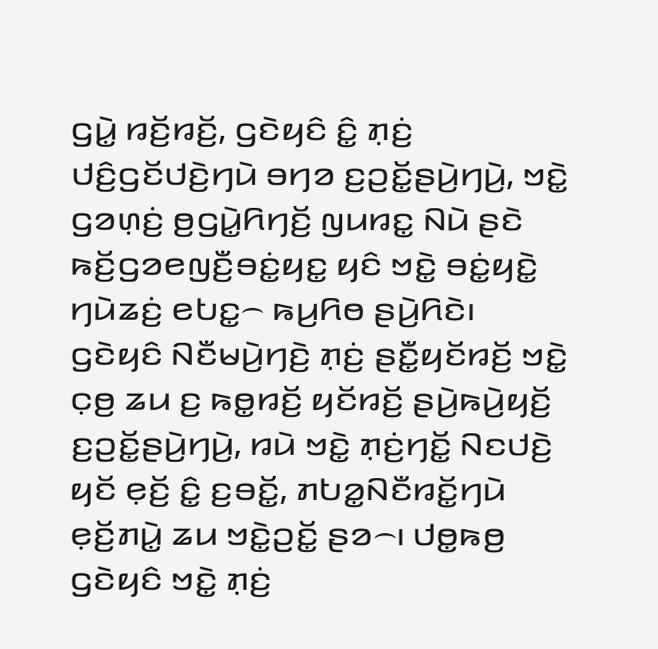ꤞꤣꤧ꤭ ꤙꤢꤩ꤬ꤙꤢꤩ꤬, ꤞꤢꤧꤟꤢꤨ ꤢꤨ꤭ ꤊ꤫ꤢꤦ꤬ ꤓꤢꤨ꤬ꤞꤢꤩꤓꤢꤧ꤬ꤚꤣꤧ ꤋꤚꤤ ꤢ꤬ꤑꤢꤩ꤭ꤔꤣꤧ꤬ꤚꤣꤧ꤬, ꤠꤢꤧ꤭ ꤞꤤꤛ꤫ꤢꤦ꤬ ꤥ꤬ꤞꤣꤧ꤭ꤖꤚꤢꤩ꤬ ꤜꤣꤙꤢ꤭ ꤡꤣꤧ ꤔꤢꤧ ꤒꤢꤩ꤬ꤞꤤꤕꤜꤢꤪ꤬ꤋꤢꤦ꤭ꤟꤢ꤭ ꤟꤢꤨ ꤠꤢꤧ꤭ ꤋꤢꤦ꤭ꤟꤢꤧ꤭ ꤚꤣꤧꤘꤢꤦ꤬ ꤕꤝꤢ꤭꤮ ꤒꤣ꤬ꤖꤥ ꤔꤣꤧ꤬ꤖꤢꤧ꤯
ꤞꤢꤧꤟꤢꤨ ꤡꤢꤪꤗꤣꤧ꤬ꤚꤢꤧ꤬ ꤊ꤫ꤢꤦ꤬ ꤔꤢꤪ꤭ꤟꤢꤩꤙꤢꤩ꤬ ꤠꤢꤧ꤭ ꤍ꤫ꤥ꤬ ꤘꤣ ꤢ꤬ ꤒꤥ꤭ꤙꤢꤩ꤬ ꤟꤢꤩꤙꤢꤩ꤬ ꤔꤣꤧ꤬ꤒꤣꤧ꤬ꤟꤢꤩ꤬ ꤢ꤬ꤑꤢꤩ꤭ꤔꤣꤧ꤬ꤚꤣꤧ꤬, ꤙꤣꤧ ꤠꤢꤧ꤭ ꤊ꤫ꤢꤦ꤬ꤚꤢꤩ꤭ ꤡꤢꤓꤢꤧ꤬ ꤟꤢꤩ ꤕ꤫ꤢꤩ꤬ ꤢꤨ꤭ ꤢ꤬ꤋꤢꤩ꤭, ꤊꤝꤤ꤭ꤡꤢꤪꤙꤢꤩ꤭ꤚꤣꤧ ꤕ꤫ꤢꤩ꤬ꤊꤣꤧ꤭ ꤘꤣ ꤠꤢꤧ꤭ꤑꤢꤩ꤭ ꤔꤤ꤮꤯ ꤓꤥ꤭ꤒꤥ꤬ ꤞꤢꤧꤟꤢꤨ ꤠꤢꤧ꤭ ꤊ꤫ꤢꤦ꤬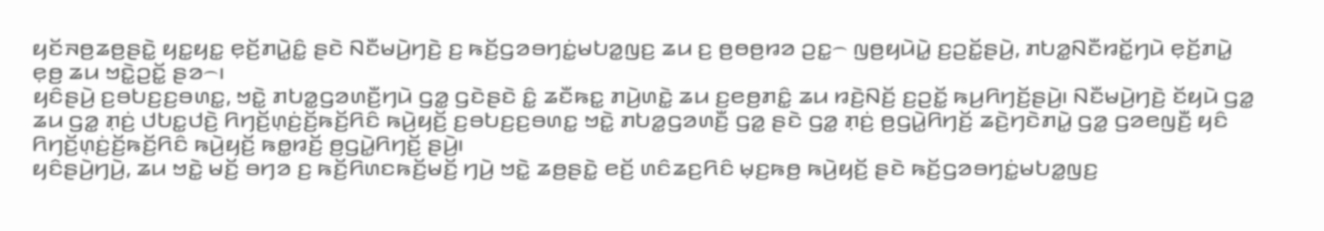ꤟꤢꤩꤏꤥ꤬ꤘꤥ꤬ꤔꤢꤧ꤭ ꤟꤢ꤭ꤟꤢ꤭ ꤕ꤫ꤢꤩ꤬ꤊꤣꤧ꤭ꤢꤨ꤭ ꤔꤢꤧ ꤡꤢꤪꤗꤣꤧ꤬ꤚꤢꤧ꤬ ꤢ꤬ ꤒꤢꤩ꤬ꤞꤤꤋꤚꤢꤦ꤭ꤗꤝꤤ꤭ꤜꤢ꤬ ꤘꤣ ꤢ꤬ ꤥ꤬ꤥꤥ꤬ꤙꤤ ꤑꤢ꤭꤮ ꤜꤥ꤬ꤟꤣꤧꤣꤧ꤭ ꤢ꤬ꤑꤢꤩ꤭ꤔꤣꤧ꤬, ꤊꤝꤤ꤭ꤡꤢꤪꤙꤢꤩ꤭ꤚꤣꤧ ꤕ꤫ꤢꤩ꤬ꤊꤣꤧ꤭ ꤕ꤫ꤥ꤬ ꤘꤣ ꤠꤢꤧ꤭ꤑꤢꤩ꤭ ꤔꤤ꤮꤯
ꤟꤢꤨꤔꤣꤧ꤬ ꤢ꤬ꤋꤝꤢ꤬ꤢ꤬ꤋꤛꤢ꤭, ꤠꤢꤧ꤭ ꤊꤝꤤ꤭ꤞꤤꤛꤢꤪ꤬ꤚꤣꤧ ꤞꤤ꤭ ꤞꤢꤧꤔꤢꤧ ꤢꤨ꤭ ꤘꤢꤪꤒꤢ꤭ ꤊꤣꤧ꤬ꤛꤢꤧ꤭ ꤘꤣ ꤢ꤬ꤕꤥ꤬ꤊꤢꤨ꤭ ꤘꤣ ꤙꤢꤧ꤬ꤡꤢꤩ꤬ ꤢ꤬ꤑꤢꤩ꤭ ꤒꤣ꤬ꤖꤚꤢꤩ꤬ꤔꤣꤧ꤬꤯ ꤡꤢꤪꤗꤣꤧ꤬ꤚꤢꤧ꤬ ꤢꤩꤟꤣꤧ ꤞꤤ꤭ ꤘꤣ ꤞꤤ꤭ ꤊ꤫ꤢꤦ꤬ ꤓꤝꤢ꤭ꤓꤢꤧ꤬ ꤖꤚꤢꤩ꤬ꤛ꤫ꤢꤦ꤬ꤢꤩ꤬ꤒꤢꤩ꤬ꤖꤢꤨ ꤒꤣꤧ꤬ꤟꤢꤩ꤬ ꤢ꤬ꤋꤝꤢ꤬ꤢ꤬ꤋꤛꤢ꤭ ꤠꤢꤧ꤭ ꤊꤝꤤ꤭ꤞꤤꤛꤢꤪ꤬ ꤞꤤ꤭ ꤔꤢꤧ ꤞꤤ꤭ ꤊ꤫ꤢꤦ꤬ ꤥ꤬ꤞꤣꤧ꤭ꤖꤚꤢꤩ꤬ ꤘꤢꤧ꤬ꤚꤢꤧꤊꤣꤧ꤭ ꤞꤤ꤭ ꤞꤤꤕꤜꤢꤪ꤬ ꤟꤢꤨ ꤖꤚꤢꤩ꤬ꤛ꤫ꤢꤦ꤬ꤢꤩ꤬ꤒꤢꤩ꤬ꤖꤢꤨ ꤒꤣꤧ꤬ꤟꤢꤩ꤬ ꤒꤥ꤭ꤙꤢꤩ꤬ ꤥ꤬ꤞꤣꤧ꤭ꤖꤚꤢꤩ꤬ ꤔꤣꤧ꤬꤯
ꤟꤢꤨꤔꤣꤧ꤬ꤚꤣꤧ꤬, ꤘꤣ ꤠꤢꤧ꤭ ꤗꤢꤩ꤬ ꤋꤚꤤ ꤢ꤬ ꤒꤢꤩ꤬ꤖꤛꤢꤒꤢꤩ꤬ꤗꤢꤩ꤬ ꤚꤣꤧ꤬ ꤠꤢꤧ꤭ ꤘꤥ꤬ꤔꤢꤧ꤭ ꤕꤢꤩ꤬ ꤛꤢꤨꤘꤢ꤬ꤖꤢꤨ ꤗ꤫ꤢ꤬ꤒꤥ꤬ ꤒꤣꤧ꤬ꤟꤢꤩ꤬ ꤔꤢꤧ ꤒꤢꤩ꤬ꤞꤤꤋꤚꤢꤦ꤭ꤗꤝꤤ꤭ꤜꤢ꤬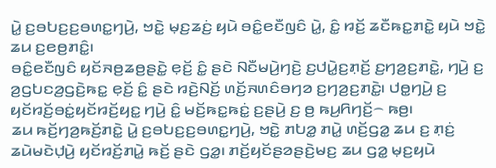ꤣꤧ꤭ ꤢ꤬ꤋꤝꤢ꤬ꤢ꤬ꤋꤛꤢ꤭ꤚꤣꤧ꤬, ꤠꤢꤧ꤭ ꤗ꤫ꤢ꤬ꤘꤢꤦ꤬ ꤟꤣꤧ ꤋꤢꤨ꤭ꤕꤢꤪꤜꤢꤨ ꤣꤧ꤭, ꤢꤨ꤭ ꤙꤢꤩ꤬ ꤘꤢꤪꤒꤢ꤭ꤊꤢꤧ꤭ ꤟꤣꤧ ꤠꤢꤧ꤭ ꤘꤣ ꤢ꤬ꤕꤥ꤬ꤊꤢꤨ꤭꤯
ꤋꤢꤨ꤭ꤕꤢꤪꤜꤢꤨ ꤟꤢꤩꤏꤥ꤬ꤘꤥ꤬ꤔꤢꤧ꤭ ꤕ꤫ꤢꤩ꤬ ꤢꤨ꤭ ꤔꤢꤧ ꤡꤢꤪꤗꤣꤧ꤬ꤚꤢꤧ꤬ ꤢ꤬ꤓꤣꤧ꤭ꤢ꤬ꤊ꤫ꤢꤩ꤬ ꤢ꤬ꤚꤤ꤬ꤢ꤬ꤊꤢꤧ꤭, ꤚꤣꤧ꤬ ꤢ꤬ ꤤ꤬ꤞꤝꤢꤤ꤬ꤞꤢꤧ꤬ꤒꤢ꤭ ꤕ꤫ꤢꤩ꤬ ꤢꤨ꤭ ꤔꤢꤧ ꤙꤢꤧ꤬ꤡꤢꤩ꤬ ꤛꤢꤩ꤬ꤏꤛꤢꤨꤋꤚꤤ ꤢ꤬ꤚꤤ꤬ꤢ꤬ꤊꤢꤧ꤭꤯ ꤓꤥ꤭ꤚꤣꤧ꤬ ꤢ꤬ ꤟꤢꤩꤙꤢꤩ꤬ꤋꤢꤦ꤭ꤟꤢꤩꤙꤢꤩ꤬ꤟꤢ꤭ ꤚꤣꤧ꤬ ꤢꤨ꤭ ꤗꤢꤩ꤬ꤒꤢ꤭ꤒꤢꤦ꤭ ꤢ꤬ꤔꤣꤧ꤬ ꤢ꤬ ꤥ꤬ ꤒꤣ꤬ꤖꤚꤢꤩ꤬꤮ ꤒꤥ꤬꤯
ꤘꤣ ꤒꤢꤩ꤬ꤚꤤ꤬ꤒꤢꤩ꤬ꤊꤢꤧ꤭ ꤣꤧ꤭ ꤢ꤬ꤋꤝꤢ꤬ꤢ꤬ꤋꤛꤢ꤭ꤚꤣꤧ꤬, ꤠꤢꤧ꤭ ꤊꤝꤤ꤭ ꤊꤣꤧ꤭ ꤛꤢꤩ꤬ꤞꤤ꤭ ꤘꤣ ꤢ꤬ ꤊ꤫ꤢꤦ꤬ ꤘꤣꤧꤗꤢꤧꤓ꤫ꤣꤧ꤬ ꤟꤢꤩꤙꤢꤩ꤬ꤊꤣꤧ꤭ ꤒꤢꤩ꤬ ꤔꤢꤧ ꤞꤤ꤭꤯ ꤊꤢꤩ꤬ꤟꤢꤩꤔꤤꤔꤢꤧ꤬ꤗꤢ꤬ ꤘꤣ ꤞꤤ꤭ ꤗ꤫ꤢ꤬ꤟꤣꤧ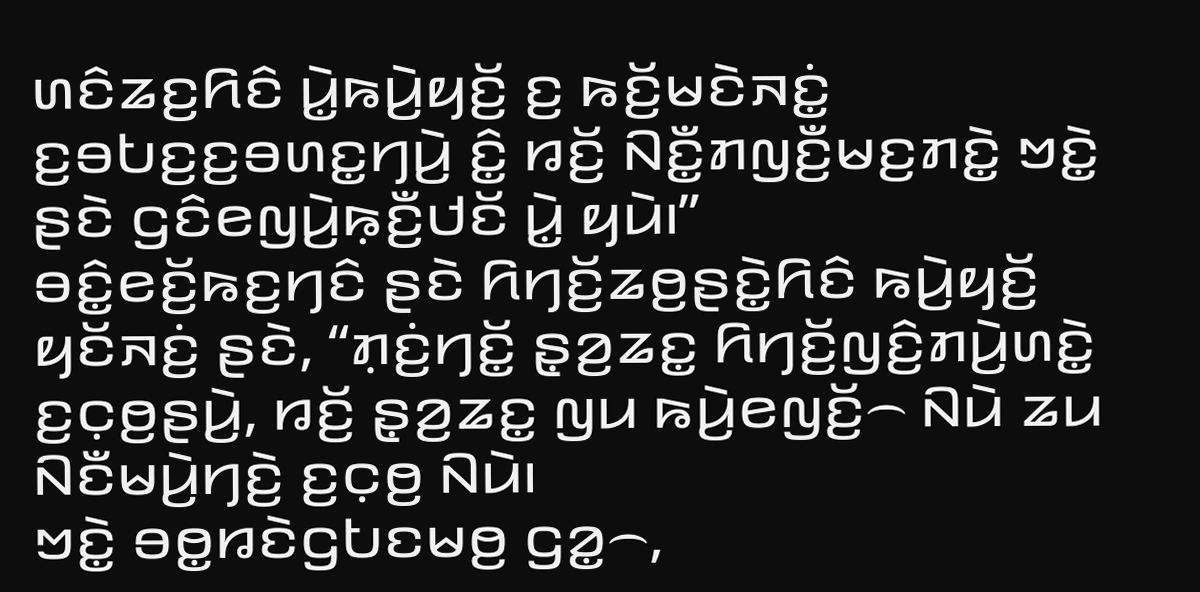ꤛꤢꤨꤘꤢ꤬ꤖꤢꤨ ꤣꤧ꤭ꤒꤣꤧ꤬ꤟꤢꤩ꤬ ꤢ꤬ ꤒꤢꤩ꤬ꤗꤢꤧꤏꤢꤦ꤭ ꤢ꤬ꤋꤝꤢ꤬ꤢ꤬ꤋꤛꤢ꤭ꤚꤣꤧ꤬ ꤢꤨ꤭ ꤙꤢꤩ꤬ ꤡꤢꤪ꤭ꤊꤜꤢꤪ꤬ꤗꤢ꤬ꤊꤢꤧ꤭ ꤠꤢꤧ꤭ ꤔꤢꤧ ꤞꤢꤨꤕꤜꤣꤧ꤬ꤒ꤫ꤢꤪ꤬ꤓꤢꤩ ꤣꤧ꤭ ꤟꤣꤧ꤯”
ꤋꤢꤨ꤭ꤕꤢꤩ꤬ꤒꤢ꤬ꤚꤢꤨ ꤔꤢꤧ ꤖꤚꤢꤩ꤬ꤘꤥ꤬ꤔꤢꤧ꤭ꤖꤢꤨ ꤒꤣꤧ꤬ꤟꤢꤩ꤬ ꤟꤢꤩꤏꤢꤦ꤬ ꤔꤢꤧ, “ꤊ꤫ꤢꤦ꤬ꤚꤢꤩ꤭ ꤔ꤫ꤤ꤬ꤘꤢ꤭ ꤖꤚꤢꤩ꤬ꤜꤢꤨ꤬ꤊꤣꤧ꤬ꤛꤢꤧ꤭ ꤢ꤬ꤍ꤫ꤥ꤬ꤔꤣꤧ꤬, ꤙꤢꤩ꤬ ꤔ꤫ꤤ꤬ꤘꤢ꤭ ꤜꤣ ꤒꤣꤧ꤬ꤕꤜꤢꤩ꤬꤮ ꤡꤣꤧ ꤘꤣ ꤡꤢꤪꤗꤣꤧ꤬ꤚꤢꤧ꤬ ꤢ꤬ꤍ꤫ꤥ꤬ ꤡꤣꤧ꤯
ꤠꤢꤧ꤭ ꤋꤥ꤭ꤙꤢꤧꤞꤝꤢꤗꤥ꤬ ꤞꤤ꤭꤮,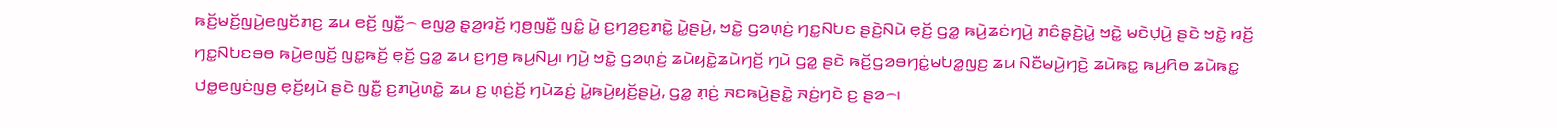ꤒꤢꤩ꤬ꤗꤢꤩ꤬ꤜꤣꤧ꤬ꤕꤜꤢꤩꤊꤢ꤬ ꤘꤣ ꤕꤢꤩ꤬ ꤜꤢꤪ꤭꤮ ꤕꤜꤤ꤬ ꤔ꤫ꤤ꤬ꤙꤢꤩ꤬ ꤚ꤫ꤥ꤬ꤜꤢꤪ꤭ ꤜꤢꤨ꤭ ꤣꤧ꤭ ꤢ꤬ꤚꤤ꤬ꤢ꤬ꤊꤢꤧ꤭ ꤣꤧ꤭ꤔꤣꤧ꤬, ꤠꤢꤧ꤭ ꤞꤤꤛ꤫ꤢꤦ꤬ ꤚꤢ꤭ꤡꤝꤢ ꤔꤢꤧ꤬ꤡꤣꤧ ꤕ꤫ꤢꤩ꤬ ꤞꤤ꤭ ꤒꤣꤧ꤬ꤘꤢꤦꤚꤣꤧ꤬ ꤊꤢꤨꤔ꤫ꤢꤧ꤬ꤣꤧ꤭ ꤠꤢꤧ꤭ ꤗꤢꤧꤓ꤫ꤣꤧ꤬ ꤔꤢꤧ ꤠꤢꤧ꤭ ꤙꤢꤩ꤬ ꤚꤢ꤭ꤡꤝꤢꤋꤥ ꤒꤣꤧ꤬ꤕꤜꤢꤩ꤬ ꤜꤢ꤭ꤒꤢꤩ꤬ ꤕ꤫ꤢꤩ꤬ ꤞꤤ꤭ ꤘꤣ ꤢ꤬ꤚꤥ꤬ ꤒꤣ꤬ꤡꤣ꤬꤯ ꤚꤣꤧ꤬ ꤠꤢꤧ꤭ ꤞꤤꤛ꤫ꤢꤦ꤬ ꤘꤣꤧꤟꤢꤧ꤭ꤘꤣꤧꤚꤢꤩ꤬ ꤚꤣꤧ ꤞꤤ꤭ ꤔꤢꤧ ꤒꤢꤩ꤬ꤞꤤꤋꤚꤢꤦ꤭ꤗꤝꤤ꤭ꤜꤢ꤬ ꤘꤣ ꤡꤢꤪꤗꤣꤧ꤬ꤚꤢꤧ꤬ ꤘꤣꤧꤒꤢ꤭ ꤒꤣ꤬ꤖꤥ ꤘꤣꤧꤒꤢ꤭ ꤓꤥ꤭ꤕꤜꤢꤦꤜꤥ꤬ ꤕ꤫ꤢꤩ꤬ꤟꤣꤧ ꤔꤢꤧ ꤜꤢꤪ꤭ ꤢ꤬ꤊꤣꤧ꤬ꤛꤢꤧ꤭ ꤘꤣ ꤢ꤬ ꤛ꤫ꤢꤦ꤬ꤢꤩ꤬ ꤚꤣꤧꤘꤢꤦ꤬ ꤣꤧ꤭ꤒꤣꤧ꤬ꤟꤢꤩ꤬ꤔꤣꤧ꤬, ꤞꤤ꤭ ꤊ꤫ꤢꤦ꤬ ꤏꤢꤒꤣꤧ꤬ꤔꤢꤧ꤭ ꤏꤢꤦ꤬ꤚꤢꤧ ꤢ꤬ ꤔꤤ꤮꤯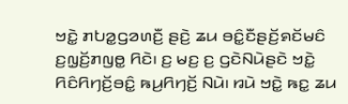ꤠꤢꤧ꤭ ꤊꤝꤤ꤭ꤞꤤꤛꤢꤪ꤬ ꤔꤢꤧ꤬ ꤘꤣ ꤋꤢꤨ꤭ꤢꤪꤔꤢꤩ꤬ꤎꤢꤩꤗꤢꤨ ꤢ꤬ꤜ꤫ꤢꤩ꤬ꤊꤜꤥ꤭ ꤖꤢꤧ꤯ ꤢ꤬ ꤗꤢ꤬ ꤢ꤬ ꤞꤢꤧꤡꤣꤧꤔꤢꤧ ꤠꤢꤧ꤭ ꤖꤢꤨꤖꤚꤢꤩ꤬ꤋꤢꤨ꤭ ꤒꤣ꤬ꤖꤚꤢꤩ꤬ ꤡꤣꤧ꤯ ꤙꤣꤧ ꤠꤢꤧ꤭ ꤒꤢ꤭ ꤘꤣ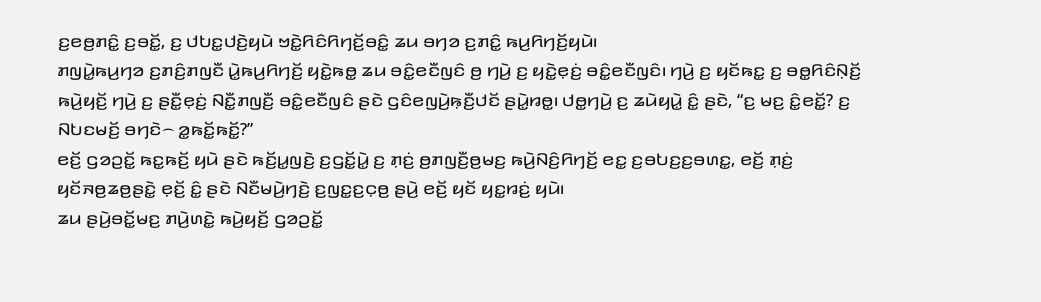ꤢ꤬ꤕꤥ꤬ꤊꤢꤨ꤭ ꤢ꤬ꤋꤢꤩ꤭, ꤢ꤬ ꤓꤝꤢ꤭ꤓꤢꤧ꤬ꤟꤣꤧ ꤠꤢꤧ꤭ꤖꤢꤨꤖꤚꤢꤩ꤬ꤋꤢꤨ꤭ ꤘꤣ ꤋꤚꤤ ꤢ꤬ꤊꤢꤨ꤭ ꤒꤣ꤬ꤖꤚꤢꤩ꤬ꤟꤣꤧ꤯
ꤊꤜꤣꤧ꤭ꤒꤣ꤬ꤚꤤ ꤢ꤬ꤊꤢꤨ꤬ꤊꤜꤢꤪ ꤣꤧ꤭ꤒꤣ꤬ꤖꤚꤢꤩ꤬ ꤟꤢꤧ꤭ꤒꤥ꤭ ꤘꤣ ꤋꤢꤨ꤭ꤕꤢꤪꤜꤢꤨ ꤥ꤬ ꤚꤣꤧ꤬ ꤢ꤬ ꤟꤢꤧ꤭ꤕ꤫ꤢꤦ꤬ ꤋꤢꤨ꤭ꤕꤢꤪꤜꤢꤨ꤯ ꤚꤣꤧ꤬ ꤢ꤬ ꤟꤢꤩꤒꤢ꤭ ꤢ꤬ ꤋꤥ꤭ꤖꤢꤨꤡ꤫ꤢꤩ꤬ ꤒꤣꤧ꤬ꤟꤢꤩ꤬ ꤚꤣꤧ꤬ ꤢ꤬ ꤔꤢꤪ꤭ꤕ꤫ꤢꤦ꤬ ꤡꤢꤪ꤭ꤊꤜꤢꤪ꤬ ꤋꤢꤨ꤭ꤕꤢꤪꤜꤢꤨ ꤔꤢꤧ ꤞꤢꤨꤕꤜꤣꤧ꤬ꤒ꤫ꤢꤪ꤬ꤓꤢꤩ ꤔꤣꤧ꤭ꤙꤥ꤭꤯ ꤓꤥ꤭ꤚꤣꤧ꤬ ꤢ꤬ ꤘꤣꤧꤟꤣꤧ꤭ ꤢꤨ꤭ ꤔꤢꤧ, “ꤢ꤬ ꤗꤢ꤬ ꤢꤨ꤭ꤕꤢꤩ꤭? ꤢ꤬ ꤡꤝꤢꤗꤢꤩ꤬ ꤋꤚꤢꤧ꤮ ꤤ꤭ꤒꤢꤩ꤭ꤒꤢꤩ꤭?”
ꤕꤢꤩ꤬ ꤞꤤꤑꤢꤩ꤭ ꤒꤢ꤭ꤒꤢꤩ꤬ ꤟꤣꤧ ꤔꤢꤧ ꤒꤢꤩ꤬ꤣ꤭ꤜꤢꤧ꤬ ꤢ꤬ꤞꤢꤩ꤭ꤣꤧ꤭ ꤢ꤬ ꤊ꤫ꤢꤦ꤬ ꤥ꤬ꤊꤜꤢꤪ꤬ꤥ꤬ꤗꤢ꤬ ꤒꤣꤧ꤬ꤡꤢꤨ꤬ꤖꤚꤢꤩ꤬ ꤕꤢ꤭ ꤢ꤬ꤋꤝꤢ꤬ꤢ꤬ꤋꤛꤢ꤭, ꤕꤢꤩ꤬ ꤊ꤫ꤢꤦ꤬ ꤟꤢꤩꤏꤥ꤬ꤘꤥ꤬ꤔꤢꤧ꤭ ꤕ꤫ꤢꤩ꤬ ꤢꤨ꤭ ꤔꤢꤧ ꤡꤢꤪꤗꤣꤧ꤬ꤚꤢꤧ꤬ ꤢ꤬ꤜꤢ꤭ꤢ꤬ꤍ꤫ꤥ꤬ ꤔꤣꤧ꤬ ꤕꤢꤩ꤬ ꤟꤢꤩ ꤟꤢ꤭ꤙꤢꤦ꤬ ꤟꤣꤧ꤯
ꤘꤣ ꤔꤣꤧ꤬ꤋꤢꤩ꤭ꤗꤢ꤬ ꤊꤣꤧ꤬ꤛꤢꤧ꤭ ꤒꤣꤧ꤬ꤟꤢꤩ꤬ ꤞꤤꤑꤢꤩ꤭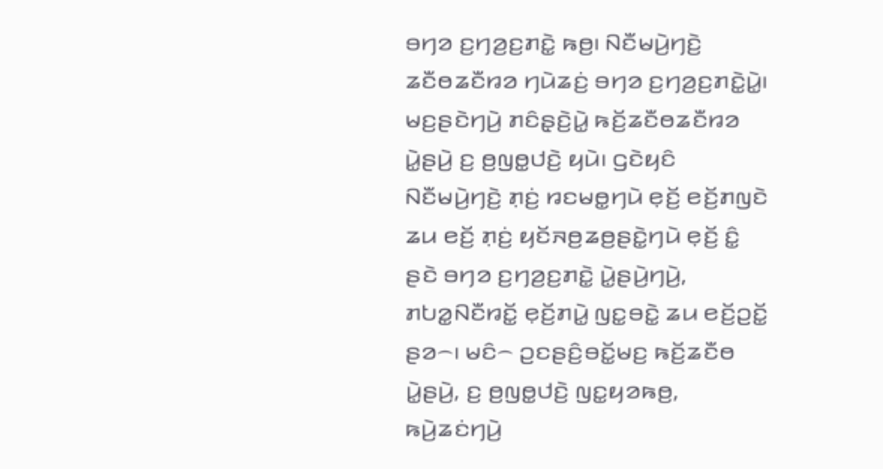ꤋꤚꤤ ꤢ꤬ꤚꤤ꤬ꤢ꤬ꤊꤢꤧ꤭ ꤒꤥ꤬꤯ ꤡꤢꤪꤗꤣꤧ꤬ꤚꤢꤧ꤬ ꤘꤢꤪꤥꤘꤢꤪꤙꤤ ꤚꤣꤧꤘꤢꤦ꤬ ꤋꤚꤤ ꤢ꤬ꤚꤤ꤬ꤢ꤬ꤊꤢꤧ꤭ꤣꤧ꤭꤯ ꤗꤢ꤬ꤔꤢꤧꤚꤣꤧ꤬ ꤊꤢꤨꤔ꤫ꤢꤧ꤬ꤣꤧ꤭ ꤒꤢꤩ꤬ꤘꤢꤪꤥꤘꤢꤪꤙꤤ ꤣꤧ꤭ꤔꤣꤧ꤬ ꤢ꤬ ꤥ꤬ꤜꤥ꤭ꤓꤢꤧ꤬ ꤟꤣꤧ꤯ ꤞꤢꤧꤟꤢꤨ ꤡꤢꤪꤗꤣꤧ꤬ꤚꤢꤧ꤬ ꤊ꤫ꤢꤦ꤬ ꤙꤢꤗꤥ꤭ꤚꤣꤧ ꤕ꤫ꤢꤩ꤬ ꤕꤢꤩ꤬ꤊꤜꤢꤧ ꤘꤣ ꤕꤢꤩ꤬ ꤊ꤫ꤢꤦ꤬ ꤟꤢꤩꤏꤥ꤬ꤘꤥ꤬ꤔꤢꤧ꤭ꤚꤣꤧ ꤕ꤫ꤢꤩ꤬ ꤢꤨ꤭ ꤔꤢꤧ ꤋꤚꤤ ꤢ꤬ꤚꤤ꤬ꤢ꤬ꤊꤢꤧ꤭ ꤣꤧ꤭ꤔꤣꤧ꤬ꤚꤣꤧ꤬, ꤊꤝꤤ꤭ꤡꤢꤪꤙꤢꤩ꤭ ꤕ꤫ꤢꤩ꤬ꤊꤣꤧ꤭ ꤜꤢ꤭ꤋꤢꤧ꤭ ꤘꤣ ꤕꤢꤩ꤬ꤑꤢꤩ꤭ ꤔꤤ꤮꤯ ꤗꤢꤨ꤮ ꤑꤢꤔꤢꤨ꤬ꤋꤢꤩ꤭ꤗꤢ꤬ ꤒꤢꤩ꤬ꤘꤢꤪꤥ ꤣꤧ꤭ꤔꤣꤧ꤬, ꤢ꤬ ꤥ꤬ꤜꤥ꤭ꤓꤢꤧ꤬ ꤜꤢ꤭ꤟꤤꤒꤥ꤬, ꤒꤣꤧ꤬ꤘꤢꤦꤚꤣꤧ꤬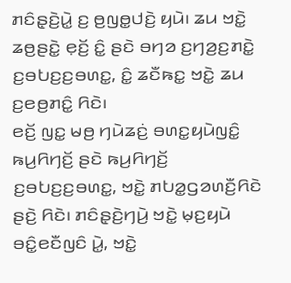ꤊꤢꤨꤔ꤫ꤢꤧ꤬ꤣꤧ꤭ ꤢ꤬ ꤥ꤬ꤜꤥ꤭ꤓꤢꤧ꤬ ꤟꤣꤧ꤯ ꤘꤣ ꤠꤢꤧ꤭ ꤘꤥ꤬ꤔꤢꤧ꤭ ꤕ꤫ꤢꤩ꤬ ꤢꤨ꤭ ꤔꤢꤧ ꤋꤚꤤ ꤢ꤬ꤚꤤ꤬ꤢ꤬ꤊꤢꤧ꤭ ꤢ꤬ꤋꤝꤢ꤬ꤢ꤬ꤋꤛꤢ꤭, ꤢꤨ꤭ ꤘꤢꤪꤒꤢ꤭ ꤠꤢꤧ꤭ ꤘꤣ ꤢ꤬ꤕꤥ꤬ꤊꤢꤨ꤭ ꤖꤢꤧ꤯
ꤕꤢꤩ꤬ ꤜꤢ꤭ ꤗꤥ꤬ ꤚꤣꤧꤘꤢꤦ꤬ ꤋꤛꤢ꤭ꤟꤣꤧꤜꤢꤨ꤭ ꤒꤣ꤬ꤖꤚꤢꤩ꤬ ꤔꤢꤧ ꤒꤣ꤬ꤖꤚꤢꤩ꤬ ꤢ꤬ꤋꤝꤢ꤬ꤢ꤬ꤋꤛꤢ꤭, ꤠꤢꤧ꤭ ꤊꤝꤤ꤭ꤞꤤꤛꤢꤪ꤬ꤖꤢꤧ ꤔꤢꤧ꤬ ꤖꤢꤧ꤯ ꤊꤢꤨꤔ꤫ꤢꤧ꤬ꤚꤣꤧ꤬ ꤠꤢꤧ꤭ ꤗ꤫ꤢ꤬ꤟꤣꤧ ꤋꤢꤨ꤭ꤕꤢꤪꤜꤢꤨ ꤣꤧ꤭, ꤠꤢꤧ꤭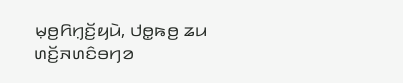ꤗ꤫ꤥ꤬ꤖꤚ꤫ꤢꤩ꤬ꤟꤣꤧ, ꤓꤥ꤭ꤒꤥ꤬ ꤘꤣ ꤛꤢꤩ꤬ꤏꤛꤢꤨꤋꤚꤤ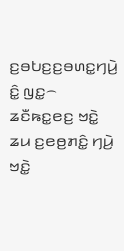ꤢ꤬ꤋꤝꤢ꤬ꤢ꤬ꤋꤛꤢ꤭ꤚꤣꤧ꤬ ꤢꤨ꤭ ꤜꤢ꤭꤮ ꤘꤢꤪꤒꤢ꤭ꤕꤢ꤬ ꤠꤢꤧ꤭ ꤘꤣ ꤢ꤬ꤕꤥ꤬ꤊꤢꤨ꤭ ꤚꤣꤧ꤬ ꤠꤢꤧ꤭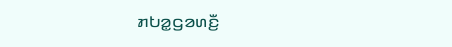ꤊꤝꤤ꤭ꤞꤤꤛꤢꤪ꤬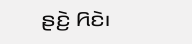ꤔꤢꤧ꤬ ꤖꤢꤧ꤯